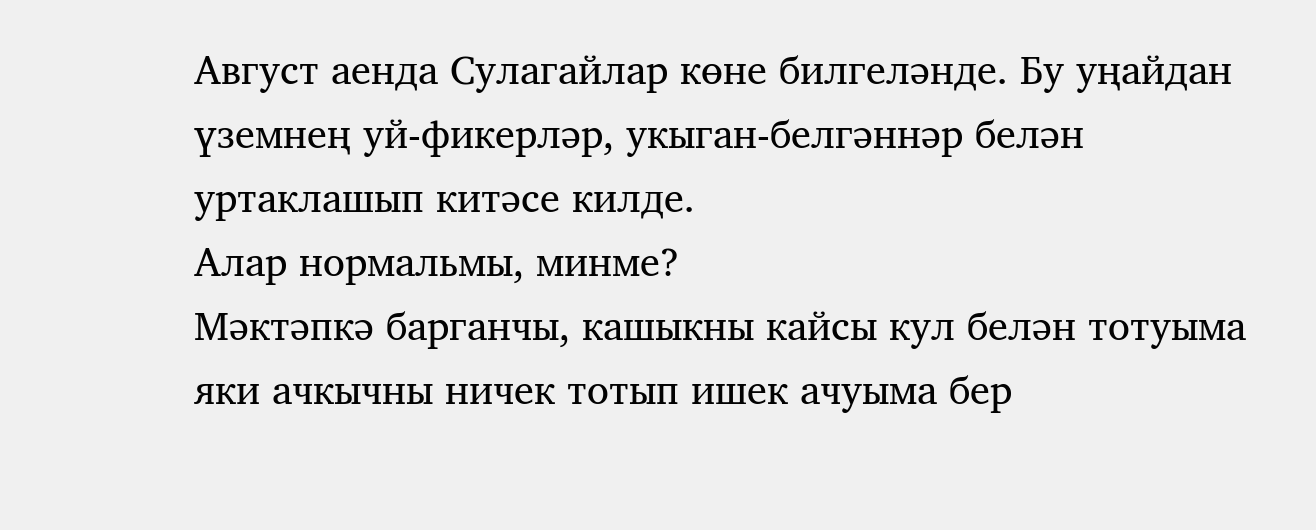Август аенда Сулагайлар көне билгеләнде. Бу уңайдан үземнең уй-фикерләр, укыган-белгәннәр белән уртаклашып китәсе килде.
Алар нормальмы, минме?
Мәктәпкә барганчы, кашыкны кайсы кул белән тотуыма яки ачкычны ничек тотып ишек ачуыма бер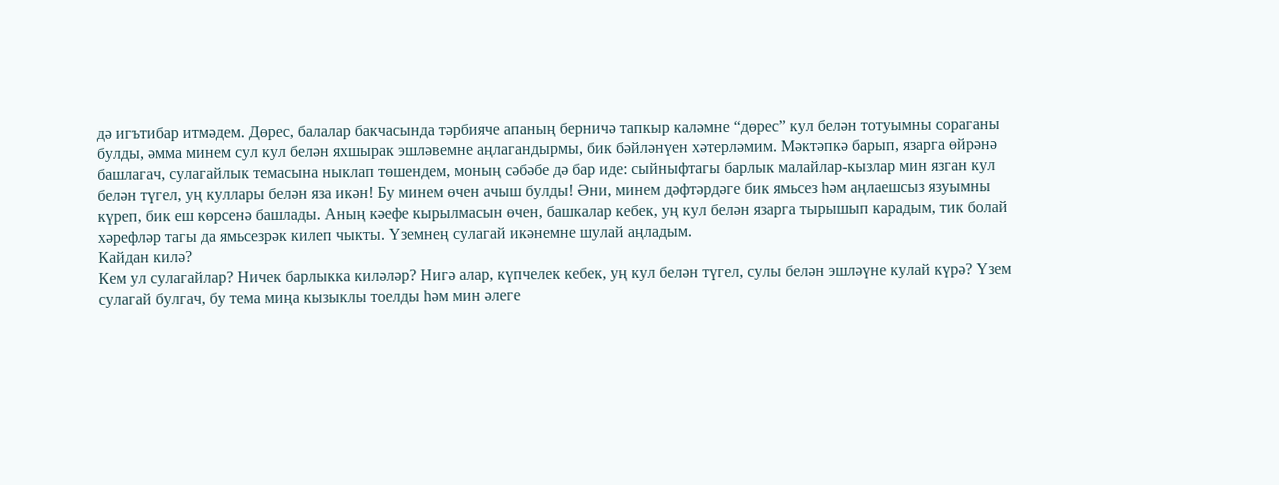дә игътибар итмәдем. Дөрес, балалар бакчасында тәрбияче апаның берничә тапкыр каләмне “дөрес” кул белән тотуымны сораганы булды, әмма минем сул кул белән яхшырак эшләвемне аңлагандырмы, бик бәйләнүен хәтерләмим. Мәктәпкә барып, язарга өйрәнә башлагач, сулагайлык темасына ныклап төшендем, моның сәбәбе дә бар иде: сыйныфтагы барлык малайлар-кызлар мин язган кул белән түгел, уң куллары белән яза икән! Бу минем өчен ачыш булды! Әни, минем дәфтәрдәге бик ямьсез һәм аңлаешсыз язуымны күреп, бик еш көрсенә башлады. Аның кәефе кырылмасын өчен, башкалар кебек, уң кул белән язарга тырышып карадым, тик болай хәрефләр тагы да ямьсезрәк килеп чыкты. Үземнең сулагай икәнемне шулай аңладым.
Кайдан килә?
Кем ул сулагайлар? Ничек барлыкка киләләр? Нигә алар, күпчелек кебек, уң кул белән түгел, сулы белән эшләүне кулай күрә? Үзем сулагай булгач, бу тема миңа кызыклы тоелды һәм мин әлеге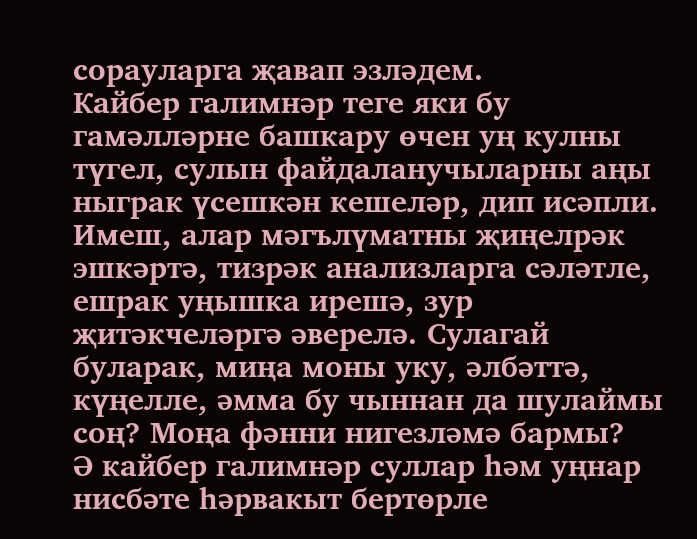сорауларга җавап эзләдем.
Кайбер галимнәр теге яки бу гамәлләрне башкару өчен уң кулны түгел, сулын файдаланучыларны аңы ныграк үсешкән кешеләр, дип исәпли. Имеш, алар мәгълүматны җиңелрәк эшкәртә, тизрәк анализларга сәләтле, ешрак уңышка ирешә, зур җитәкчеләргә әверелә. Сулагай буларак, миңа моны уку, әлбәттә, күңелле, әмма бу чыннан да шулаймы соң? Моңа фәнни нигезләмә бармы?
Ә кайбер галимнәр суллар һәм уңнар нисбәте һәрвакыт бертөрле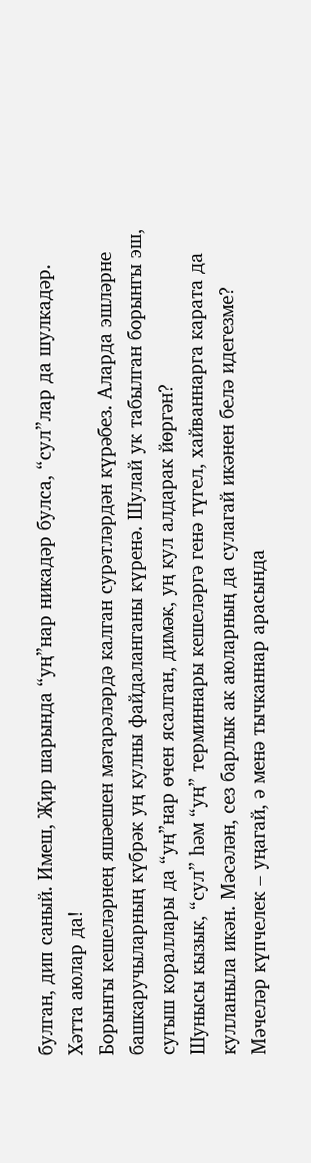булган, дип саный. Имеш, Җир шарында “уң”нар никадәр булса, “сул”лар да шулкадәр.
Хәтта аюлар да!
Борынгы кешеләрнең яшәешен мәгарәләрдә калган сурәтләрдән күрәбез. Аларда эшләрне башкаручыларның күбрәк уң кулны файдаланганы күренә. Шулай ук табылган борынгы эш, сугыш кораллары да “уң”нар өчен ясалган, димәк, уң кул алдарак йөргән?
Шунысы кызык, “сул” һәм “уң” терминнары кешеләргә генә түгел, хайваннарга карата да кулланыла икән. Мәсәлән, сез барлык ак аюларның да сулагай икәнен белә идегезме? Мәчеләр күпчелек – уңагай, ә менә тычканнар арасында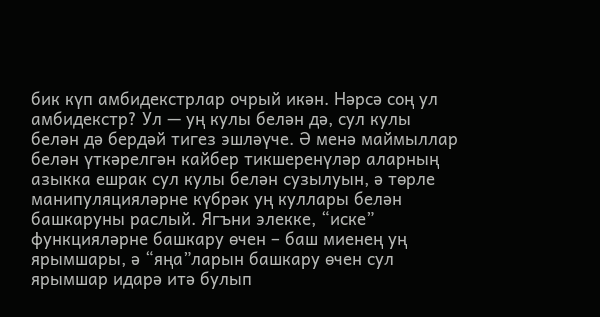бик күп амбидекстрлар очрый икән. Нәрсә соң ул амбидекстр? Ул — уң кулы белән дә, сул кулы белән дә бердәй тигез эшләүче. Ә менә маймыллар белән үткәрелгән кайбер тикшеренүләр аларның азыкка ешрак сул кулы белән сузылуын, ә төрле манипуляцияләрне күбрәк уң куллары белән башкаруны раслый. Ягъни элекке, “иске” функцияләрне башкару өчен – баш миенең уң ярымшары, ә “яңа”ларын башкару өчен сул ярымшар идарә итә булып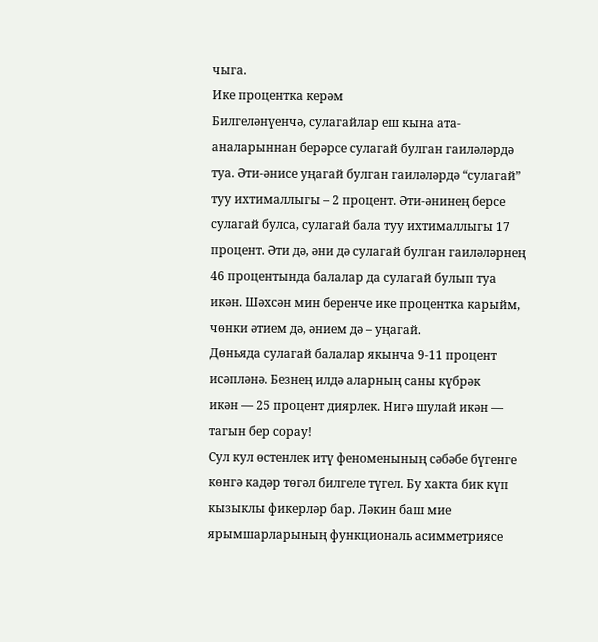чыга.
Ике процентка керәм
Билгеләнүенчә, сулагайлар еш кына ата-аналарыннан берәрсе сулагай булган гаиләләрдә туа. Әти-әнисе уңагай булган гаиләләрдә “сулагай” туу ихтималлыгы – 2 процент. Әти-әнинең берсе сулагай булса, сулагай бала туу ихтималлыгы 17 процент. Әти дә, әни дә сулагай булган гаиләләрнең 46 процентында балалар да сулагай булып туа икән. Шәхсән мин беренче ике процентка карыйм, чөнки әтием дә, әнием дә – уңагай.
Дөньяда сулагай балалар якынча 9-11 процент исәпләнә. Безнең илдә аларның саны күбрәк
икән — 25 процент диярлек. Нигә шулай икән — тагын бер сорау!
Сул кул өстенлек итү феноменының сәбәбе бүгенге көнгә кадәр төгәл билгеле түгел. Бу хакта бик күп кызыклы фикерләр бар. Ләкин баш мие ярымшарларының функциональ асимметриясе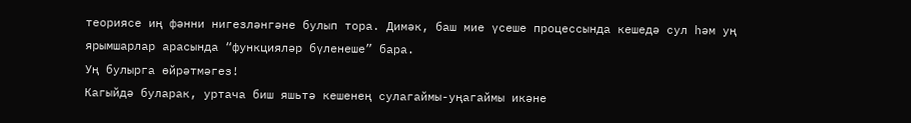теориясе иң фәнни нигезләнгәне булып тора. Димәк, баш мие үсеше процессында кешедә сул һәм уң ярымшарлар арасында “функцияләр бүленеше” бара.
Уң булырга өйрәтмәгез!
Кагыйдә буларак, уртача биш яшьтә кешенең сулагаймы-уңагаймы икәне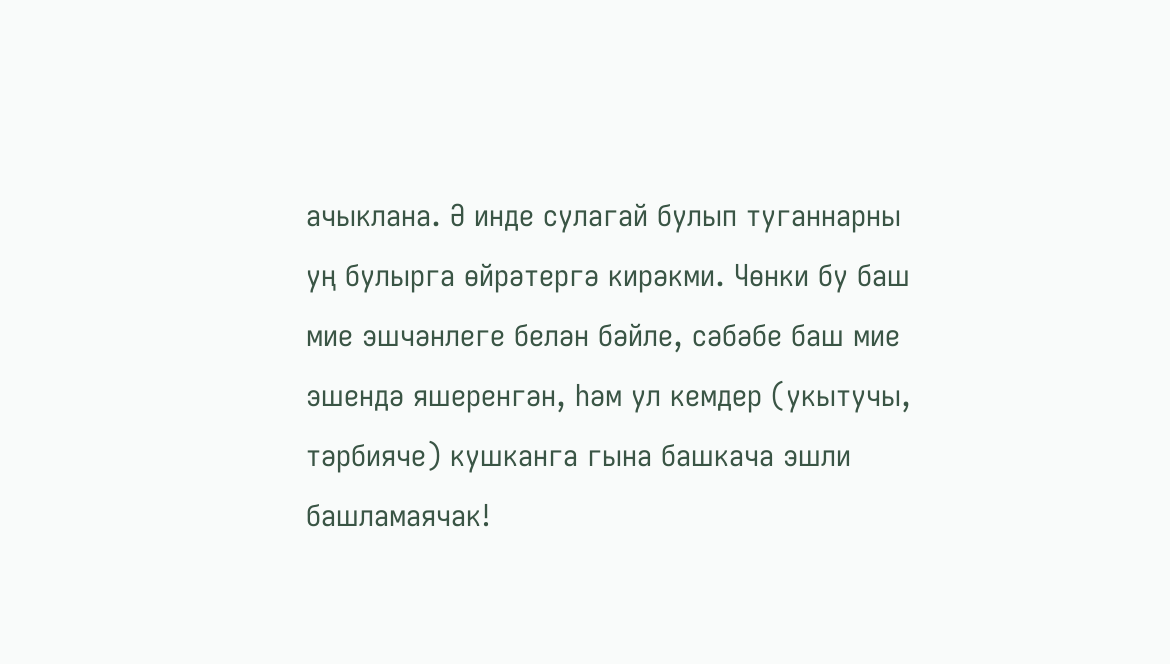ачыклана. Ә инде сулагай булып туганнарны уң булырга өйрәтергә кирәкми. Чөнки бу баш мие эшчәнлеге белән бәйле, сәбәбе баш мие эшендә яшеренгән, һәм ул кемдер (укытучы, тәрбияче) кушканга гына башкача эшли башламаячак!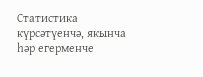Статистика күрсәтүенчә, якынча һәр егерменче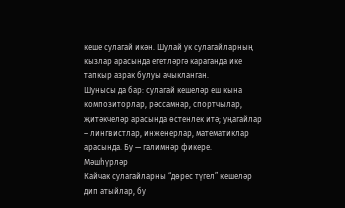кеше сулагай икән. Шулай ук сулагайларның кызлар арасында егетләргә караганда ике тапкыр азрак булуы ачыкланган.
Шунысы да бар: сулагай кешеләр еш кына композиторлар, рәссамнар, спортчылар, җитәкчеләр арасында өстенлек итә; уңагайлар – лингвистлар, инженерлар, математиклар арасында. Бу — галимнәр фикере.
Мәшһүрләр
Кайчак сулагайларны “дөрес түгел” кешеләр дип атыйлар, бу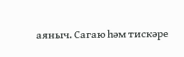аяныч. Сагаю һәм тискәре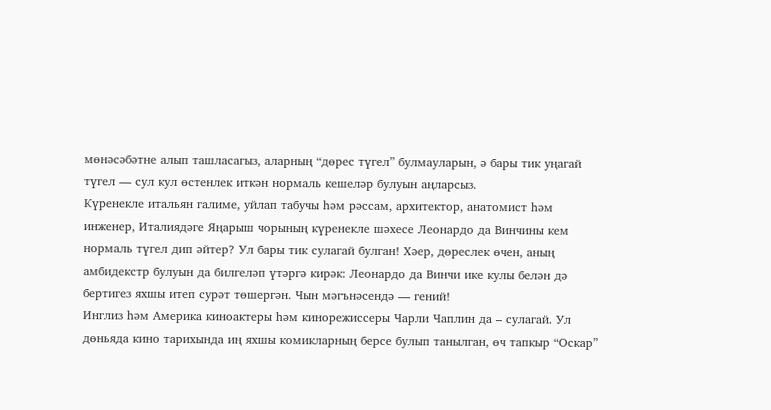мөнәсәбәтне алып ташласагыз, аларның “дөрес түгел” булмауларын, ә бары тик уңагай түгел — сул кул өстенлек иткән нормаль кешеләр булуын аңларсыз.
Күренекле итальян галиме, уйлап табучы һәм рәссам, архитектор, анатомист һәм инженер, Италиядәге Яңарыш чорының күренекле шәхесе Леонардо да Винчины кем нормаль түгел дип әйтер? Ул бары тик сулагай булган! Хәер, дөреслек өчен, аның амбидекстр булуын да билгеләп үтәргә кирәк: Леонардо да Винчи ике кулы белән дә бертигез яхшы итеп сурәт төшергән. Чын мәгънәсендә — гений!
Инглиз һәм Америка киноактеры һәм кинорежиссеры Чарли Чаплин да – сулагай. Ул дөньяда кино тарихында иң яхшы комикларның берсе булып танылган, өч тапкыр “Оскар”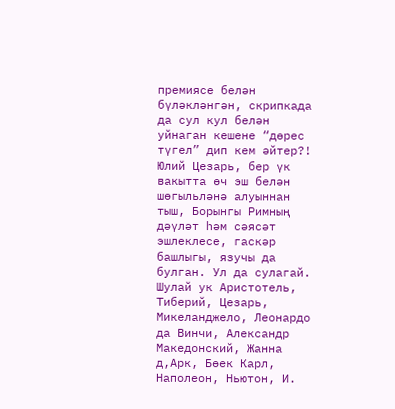премиясе белән бүләкләнгән, скрипкада да сул кул белән уйнаган кешене “дөрес түгел” дип кем әйтер?!
Юлий Цезарь, бер үк вакытта өч эш белән шөгыльләнә алуыннан тыш, Борынгы Римның дәүләт һәм сәясәт эшлеклесе, гаскәр башлыгы, язучы да булган. Ул да сулагай.
Шулай ук Аристотель, Тиберий, Цезарь, Микеланджело, Леонардо да Винчи, Александр Македонский, Жанна д,Арк, Бөек Карл, Наполеон, Ньютон, И.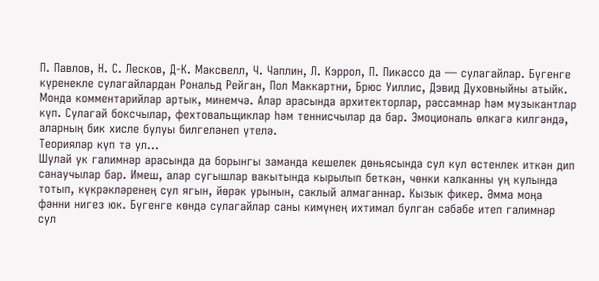П. Павлов, Н. С. Лесков, Д-К. Максвелл, Ч. Чаплин, Л. Кэррол, П. Пикассо да — сулагайлар. Бүгенге күренекле сулагайлардан Рональд Рейган, Пол Маккартни, Брюс Уиллис, Дэвид Духовныйны атыйк. Монда комментарийлар артык, минемчә. Алар арасында архитекторлар, рәссамнар һәм музыкантлар күп. Сулагай боксчылар, фехтовальщиклар һәм теннисчылар да бар. Эмоциональ өлкәгә килгәндә, аларның бик хисле булуы билгеләнеп үтелә.
Теорияләр күп тә ул...
Шулай ук галимнәр арасында да борынгы заманда кешелек дөньясында сул кул өстенлек иткән дип санаучылар бар. Имеш, алар сугышлар вакытында кырылып беткән, чөнки калканны уң кулында тотып, күкрәкләренең сул ягын, йөрәк урынын, саклый алмаганнар. Кызык фикер. Әмма моңа фәнни нигез юк. Бүгенге көндә сулагайлар саны кимүнең ихтимал булган сәбәбе итеп галимнәр сул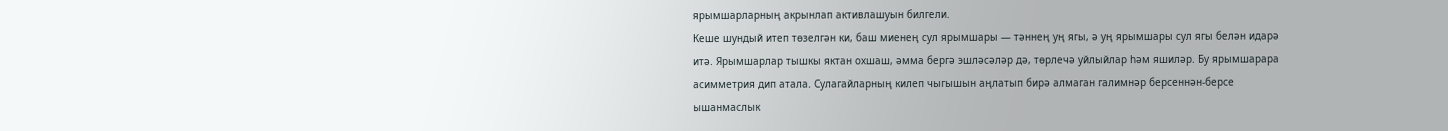ярымшарларның акрынлап активлашуын билгели.
Кеше шундый итеп төзелгән ки, баш миенең сул ярымшары — тәннең уң ягы, ә уң ярымшары сул ягы белән идарә итә. Ярымшарлар тышкы яктан охшаш, әмма бергә эшләсәләр дә, төрлечә уйлыйлар һәм яшиләр. Бу ярымшарара асимметрия дип атала. Сулагайларның килеп чыгышын аңлатып бирә алмаган галимнәр берсеннән-берсе ышанмаслык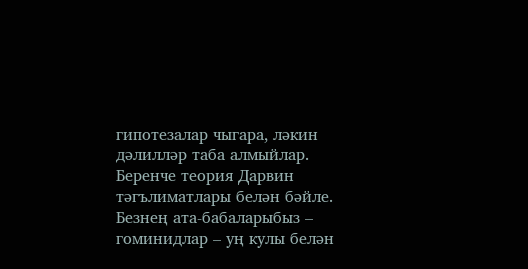гипотезалар чыгара, ләкин дәлилләр таба алмыйлар. Беренче теория Дарвин тәгълиматлары белән бәйле. Безнең ата-бабаларыбыз – гоминидлар – уң кулы белән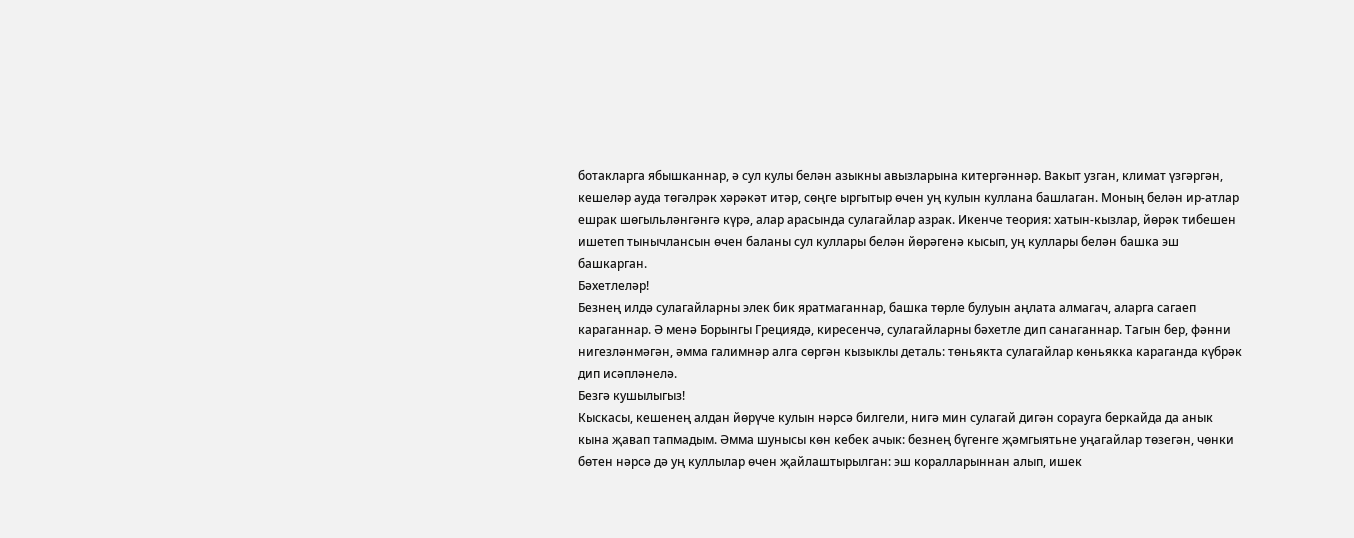ботакларга ябышканнар, ә сул кулы белән азыкны авызларына китергәннәр. Вакыт узган, климат үзгәргән, кешеләр ауда төгәлрәк хәрәкәт итәр, сөңге ыргытыр өчен уң кулын куллана башлаган. Моның белән ир-атлар ешрак шөгыльләнгәнгә күрә, алар арасында сулагайлар азрак. Икенче теория: хатын-кызлар, йөрәк тибешен ишетеп тынычлансын өчен баланы сул куллары белән йөрәгенә кысып, уң куллары белән башка эш башкарган.
Бәхетлеләр!
Безнең илдә сулагайларны элек бик яратмаганнар, башка төрле булуын аңлата алмагач, аларга сагаеп караганнар. Ә менә Борынгы Грециядә, киресенчә, сулагайларны бәхетле дип санаганнар. Тагын бер, фәнни нигезләнмәгән, әмма галимнәр алга сөргән кызыклы деталь: төньякта сулагайлар көньякка караганда күбрәк дип исәпләнелә.
Безгә кушылыгыз!
Кыскасы, кешенең алдан йөрүче кулын нәрсә билгели, нигә мин сулагай дигән сорауга беркайда да анык кына җавап тапмадым. Әмма шунысы көн кебек ачык: безнең бүгенге җәмгыятьне уңагайлар төзегән, чөнки бөтен нәрсә дә уң куллылар өчен җайлаштырылган: эш коралларыннан алып, ишек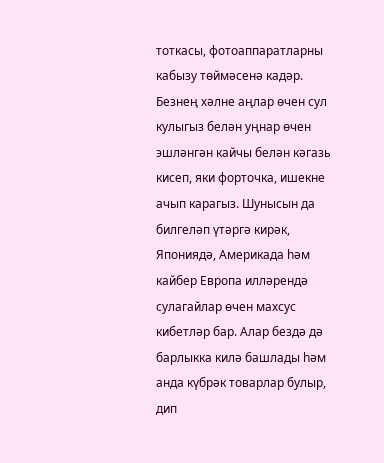тоткасы, фотоаппаратларны кабызу төймәсенә кадәр. Безнең хәлне аңлар өчен сул кулыгыз белән уңнар өчен эшләнгән кайчы белән кәгазь кисеп, яки форточка, ишекне ачып карагыз. Шунысын да билгеләп үтәргә кирәк, Япониядә, Америкада һәм кайбер Европа илләрендә сулагайлар өчен махсус кибетләр бар. Алар бездә дә барлыкка килә башлады һәм анда күбрәк товарлар булыр, дип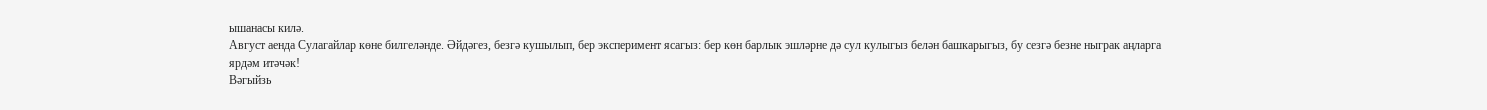ышанасы килә.
Август аенда Сулагайлар көне билгеләнде. Әйдәгез, безгә кушылып, бер эксперимент ясагыз: бер көн барлык эшләрне дә сул кулыгыз белән башкарыгыз, бу сезгә безне ныграк аңларга ярдәм итәчәк!
Вәгыйзь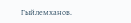Гыйлемханов.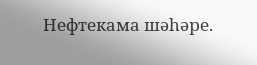Нефтекама шәһәре.